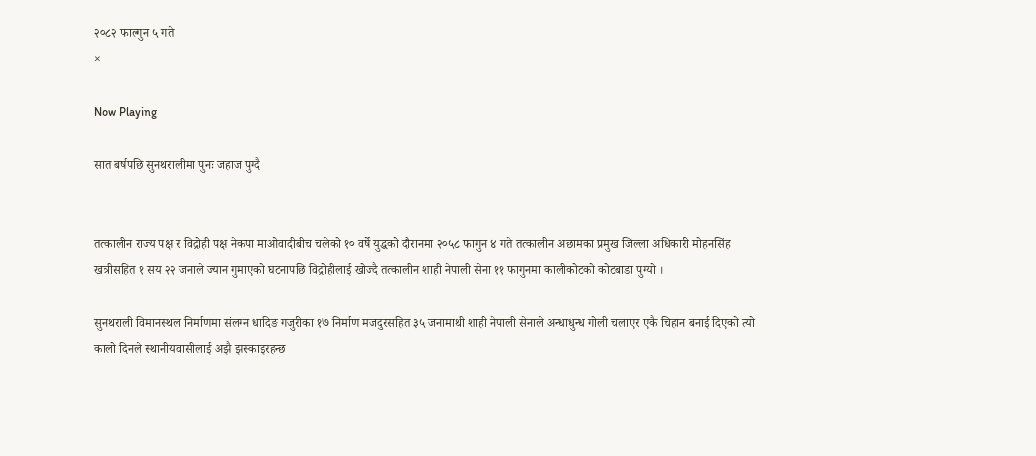२०८२ फाल्गुन ५ गते
×

Now Playing

सात बर्षपछि सुनथरालीमा पुनः जहाज पुग्दै


तत्कालीन राज्य पक्ष र विद्रोही पक्ष नेकपा माओवादीबीच चलेको १० वर्षे युद्धको दौरानमा २०५८ फागुन ४ गते तत्कालीन अछामका प्रमुख जिल्ला अधिकारी मोहनसिंह खत्रीसहित १ सय २२ जनाले ज्यान गुमाएको घटनापछि विद्रोहीलाई खोज्दै तत्कालीन शाही नेपाली सेना ११ फागुनमा कालीकोटको कोटबाडा पुग्यो ।

सुनथराली विमानस्थल निर्माणमा संलग्न धादिङ गजुरीका १७ निर्माण मजदुरसहित ३५ जनामाथी शाही नेपाली सेनाले अन्धाधुन्ध गोली चलाएर एकै चिहान बनाई दिएको त्यो कालो दिनले स्थानीयवासीलाई अझै झस्काइरहन्छ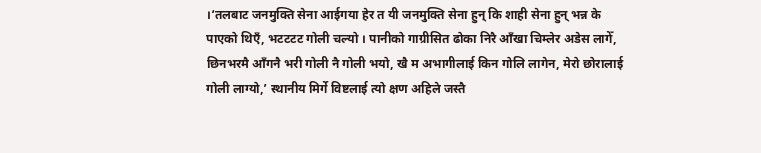।‘तलबाट जनमुक्ति सेना आईगया हेर त यी जनमुक्ति सेना हुन् कि शाही सेना हुन् भन्न के पाएको थिएँ, भटटटट गोली चल्यो । पानीको गाग्रीसित ढोका निरै आँखा चिम्लेर अडेस लागेँ, छिनभरमै आँगनै भरी गोली नै गोली भयो, खै म अभागीलाई किन गोलि लागेन, मेरो छोरालाई गोली लाग्यो,’ स्थानीय मिर्गे विष्टलाई त्यो क्षण अहिले जस्तै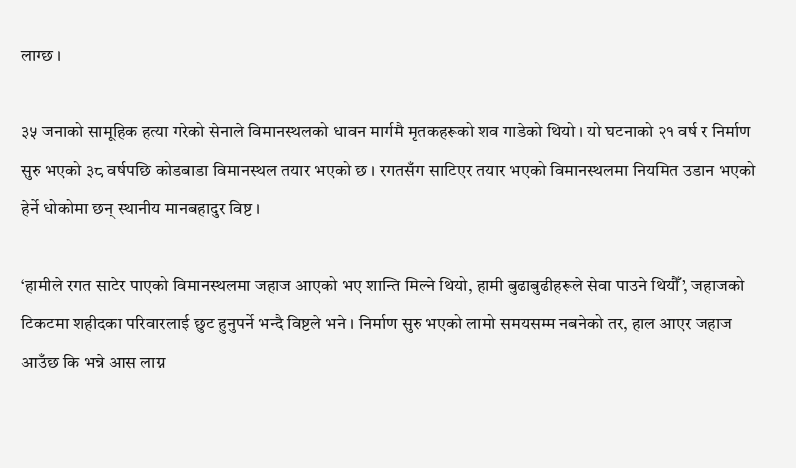लाग्छ ।

३५ जनाको सामूहिक हत्या गरेको सेनाले विमानस्थलको धावन मार्गमै मृतकहरूको शव गाडेको थियो । यो घटनाको २१ वर्ष र निर्माण सुरु भएको ३८ वर्षपछि कोडबाडा विमानस्थल तयार भएको छ । रगतसँग साटिएर तयार भएको विमानस्थलमा नियमित उडान भएको हेर्ने धोकोमा छन् स्थानीय मानबहादुर विष्ट ।

‘हामीले रगत साटेर पाएको विमानस्थलमा जहाज आएको भए शान्ति मिल्ने थियो, हामी बुढाबुढीहरूले सेवा पाउने थियौँ’, जहाजको टिकटमा शहीदका परिवारलाई छुट हुनुपर्ने भन्दै विष्टले भने । निर्माण सुरु भएको लामो समयसम्म नबनेको तर, हाल आएर जहाज आउँछ कि भन्ने आस लाग्न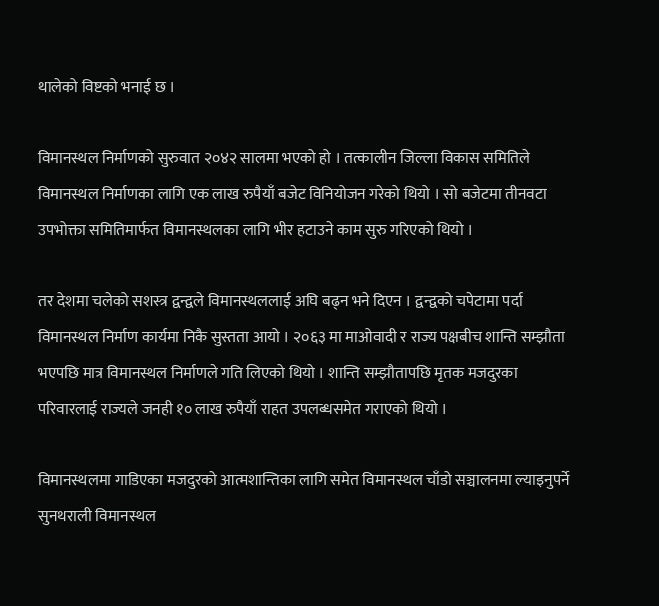थालेको विष्टको भनाई छ ।

विमानस्थल निर्माणको सुरुवात २०४२ सालमा भएको हो । तत्कालीन जिल्ला विकास समितिले विमानस्थल निर्माणका लागि एक लाख रुपैयाँ बजेट विनियोजन गरेको थियो । सो बजेटमा तीनवटा उपभोक्ता समितिमार्फत विमानस्थलका लागि भीर हटाउने काम सुरु गरिएको थियो ।

तर देशमा चलेको सशस्त्र द्वन्द्वले विमानस्थललाई अघि बढ्न भने दिएन । द्वन्द्वको चपेटामा पर्दा विमानस्थल निर्माण कार्यमा निकै सुस्तता आयो । २०६३ मा माओवादी र राज्य पक्षबीच शान्ति सम्झौता भएपछि मात्र विमानस्थल निर्माणले गति लिएको थियो । शान्ति सम्झौतापछि मृतक मजदुरका परिवारलाई राज्यले जनही १० लाख रुपैयाँ राहत उपलब्धसमेत गराएको थियो ।

विमानस्थलमा गाडिएका मजदुरको आत्मशान्तिका लागि समेत विमानस्थल चाँडो सञ्चालनमा ल्याइनुपर्ने सुनथराली विमानस्थल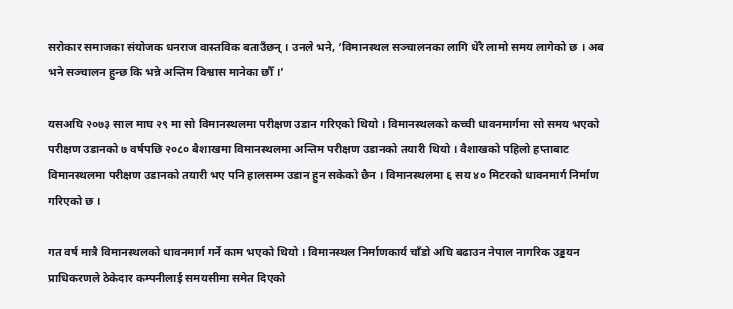सरोकार समाजका संयोजक धनराज वास्तविक बताउँछन् । उनले भने, ‘विमानस्थल सञ्चालनका लागि धेरै लामो समय लागेको छ । अब भने सञ्चालन हुन्छ कि भन्ने अन्तिम विश्वास मानेका छौँ ।’

यसअघि २०७३ साल माघ २९ मा सो विमानस्थलमा परीक्षण उडान गरिएको थियो । विमानस्थलको कच्ची धावनमार्गमा सो समय भएको परीक्षण उडानको ७ वर्षपछि २०८० बैशाखमा विमानस्थलमा अन्तिम परीक्षण उडानको तयारी थियो । वैशाखको पहिलो हप्ताबाट विमानस्थलमा परीक्षण उडानको तयारी भए पनि हालसम्म उडान हुन सकेको छैन । विमानस्थलमा ६ सय ४० मिटरको धावनमार्ग निर्माण गरिएको छ ।

गत वर्ष मात्रै विमानस्थलको धावनमार्ग गर्ने काम भएको थियो । विमानस्थल निर्माणकार्य चाँडो अघि बढाउन नेपाल नागरिक उड्डयन प्राधिकरणले ठेकेदार कम्पनीलाई समयसीमा समेत दिएको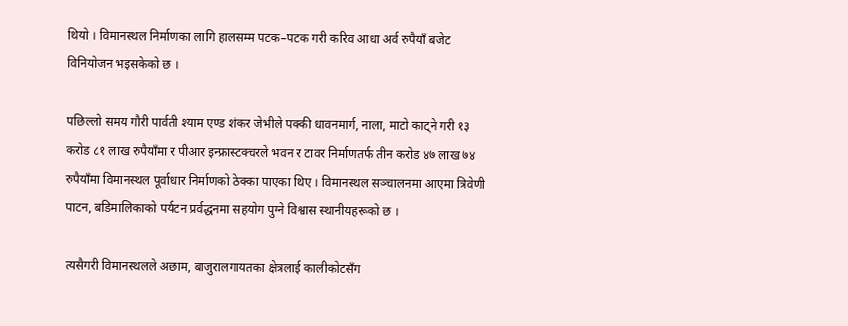थियो । विमानस्थल निर्माणका लागि हालसम्म पटक–पटक गरी करिव आधा अर्व रुपैयाँ बजेट विनियोजन भइसकेको छ ।

पछिल्लो समय गौरी पार्वती श्याम एण्ड शंकर जेभीले पक्की धावनमार्ग, नाला, माटो काट्ने गरी १३ करोड ८१ लाख रुपैयाँमा र पीआर इन्फ्रास्टक्चरले भवन र टावर निर्माणतर्फ तीन करोड ४७ लाख ७४ रुपैयाँमा विमानस्थल पूर्वाधार निर्माणको ठेक्का पाएका थिए । विमानस्थल सञ्चालनमा आएमा त्रिवेणी पाटन, बडिमालिकाको पर्यटन प्रर्वद्धनमा सहयोग पुग्ने विश्वास स्थानीयहरूको छ ।

त्यसैगरी विमानस्थलले अछाम, बाजुरालगायतका क्षेत्रलाई कालीकोटसँग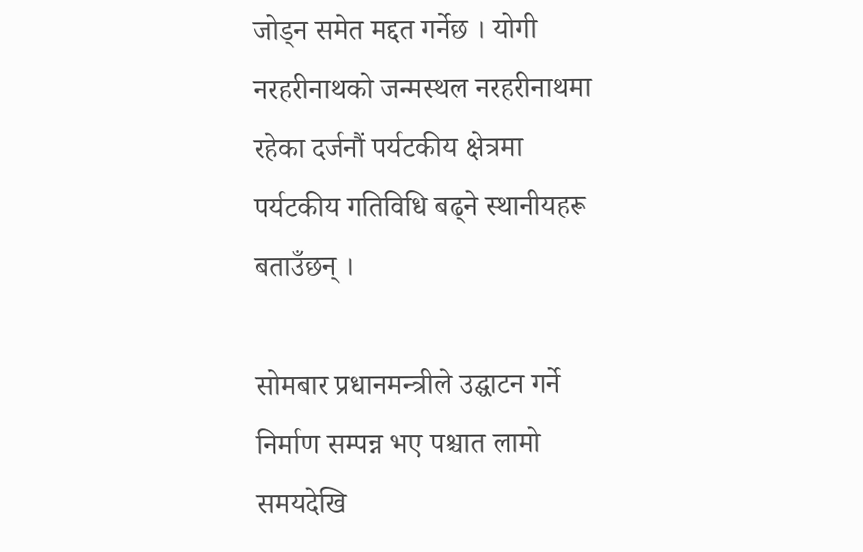जोड्न समेत मद्दत गर्नेछ । योगी नरहरीनाथको जन्मस्थल नरहरीनाथमा रहेका दर्जनौं पर्यटकीय क्षेत्रमा पर्यटकीय गतिविधि बढ्ने स्थानीयहरू बताउँछन् ।

सोमबार प्रधानमन्त्रीले उद्घाटन गर्ने
निर्माण सम्पन्न भए पश्चात लामो समयदेखि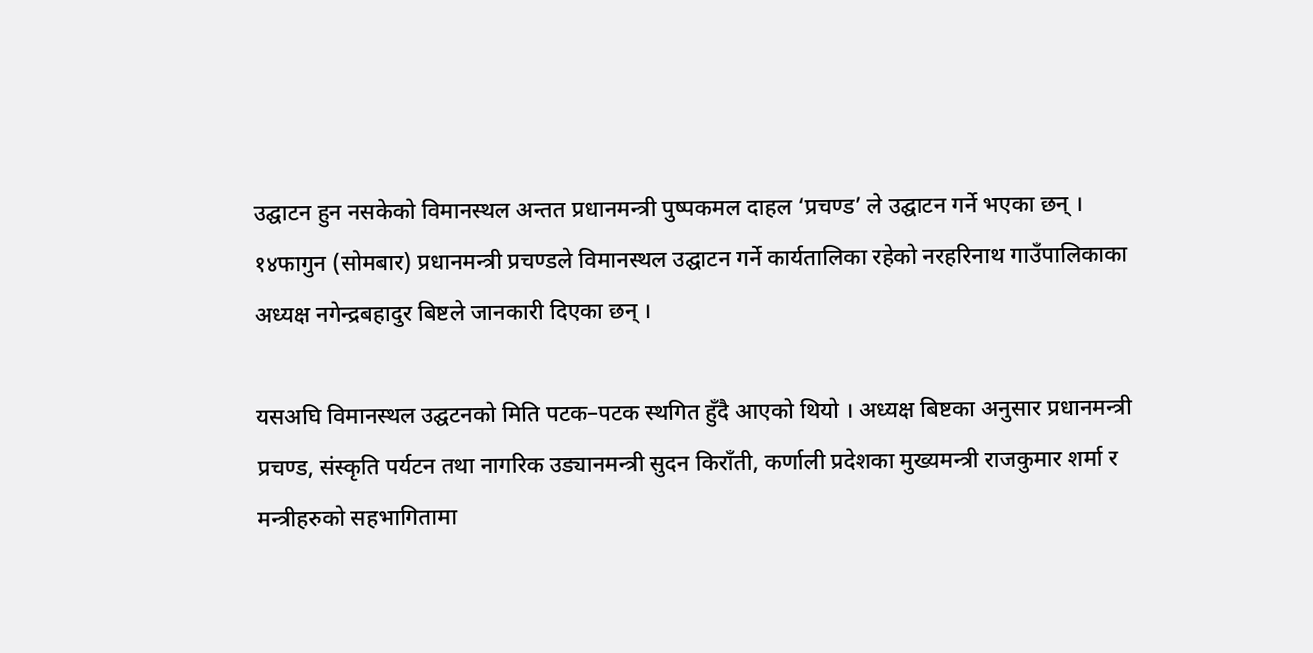उद्घाटन हुन नसकेको विमानस्थल अन्तत प्रधानमन्त्री पुष्पकमल दाहल ‘प्रचण्ड’ ले उद्घाटन गर्ने भएका छन् । १४फागुन (सोमबार) प्रधानमन्त्री प्रचण्डले विमानस्थल उद्घाटन गर्ने कार्यतालिका रहेको नरहरिनाथ गाउँपालिकाका अध्यक्ष नगेन्द्रबहादुर बिष्टले जानकारी दिएका छन् ।

यसअघि विमानस्थल उद्घटनको मिति पटक–पटक स्थगित हुँदै आएको थियो । अध्यक्ष बिष्टका अनुसार प्रधानमन्त्री प्रचण्ड, संस्कृति पर्यटन तथा नागरिक उड्यानमन्त्री सुदन किराँती, कर्णाली प्रदेशका मुख्यमन्त्री राजकुमार शर्मा र मन्त्रीहरुको सहभागितामा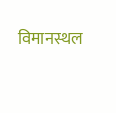विमानस्थल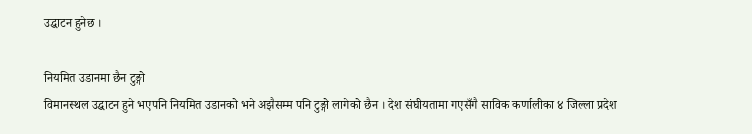उद्घाटन हुनेछ ।

नियमित उडानमा छैन टुङ्गो
विमानस्थल उद्घाटन हुने भएपनि नियमित उडानको भने अझैसम्म पनि टुङ्गो लागेको छैन । देश संघीयतामा गएसँगै साविक कर्णालीका ४ जिल्ला प्रदेश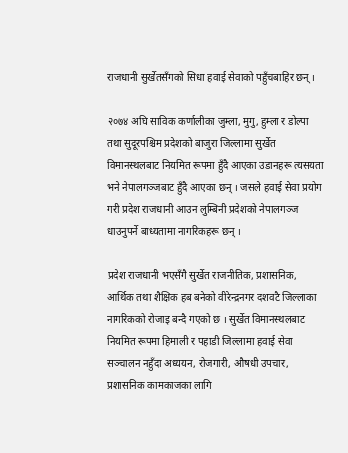राजधानी सुर्खेतसँगको सिधा हवाई सेवाको पहुँचबाहिर छन् ।

२०७४ अघि साविक कर्णालीका जुम्ला, मुगु, हुम्ला र डोल्पा तथा सुदूरपश्चिम प्रदेशको बाजुरा जिल्लामा सुर्खेत विमानस्थलबाट नियमित रूपमा हुँदै आएका उडानहरू त्यसयता भने नेपालगञ्जबाट हुँदै आएका छन् । जसले हवाई सेवा प्रयोग गरी प्रदेश राजधानी आउन लुम्बिनी प्रदेशको नेपालगञ्ज धाउनुपर्ने बाध्यतामा नागरिकहरू छन् ।

प्रदेश राजधानी भएसँगै सुर्खेत राजनीतिक, प्रशासनिक, आर्थिक तथा शैक्षिक हब बनेको वीरेन्द्रनगर दशवटै जिल्लाका नागरिकको रोजाइ बन्दै गएको छ । सुर्खेत विमानस्थलबाट नियमित रूपमा हिमाली र पहाडी जिल्लामा हवाई सेवा सञ्चालन नहुँदा अध्ययन, रोजगारी, औषधी उपचार, प्रशासनिक कामकाजका लागि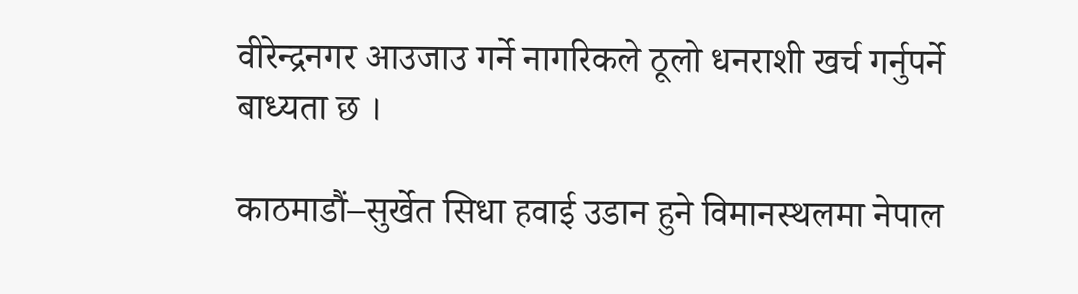वीरेन्द्रनगर आउजाउ गर्ने नागरिकले ठूलो धनराशी खर्च गर्नुपर्ने बाध्यता छ ।

काठमाडौं–सुर्खेत सिधा हवाई उडान हुने विमानस्थलमा नेपाल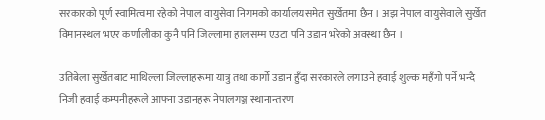सरकारको पूर्ण स्वामित्वमा रहेको नेपाल वायुसेवा निगमको कार्यालयसमेत सुर्खेतमा छैन । अझ नेपाल वायुसेवाले सुर्खेत विमानस्थल भएर कर्णालीका कुनै पनि जिल्लामा हालसम्म एउटा पनि उडान भरेको अवस्था छैन ।

उतिबेला सुर्खेतबाट माथिल्ला जिल्लाहरूमा यात्रु तथा कार्गो उडान हुँदा सरकारले लगाउने हवाई शुल्क महँगो पर्ने भन्दै निजी हवाई कम्पनीहरूले आफ्ना उडानहरू नेपालगञ्ज स्थानान्तरण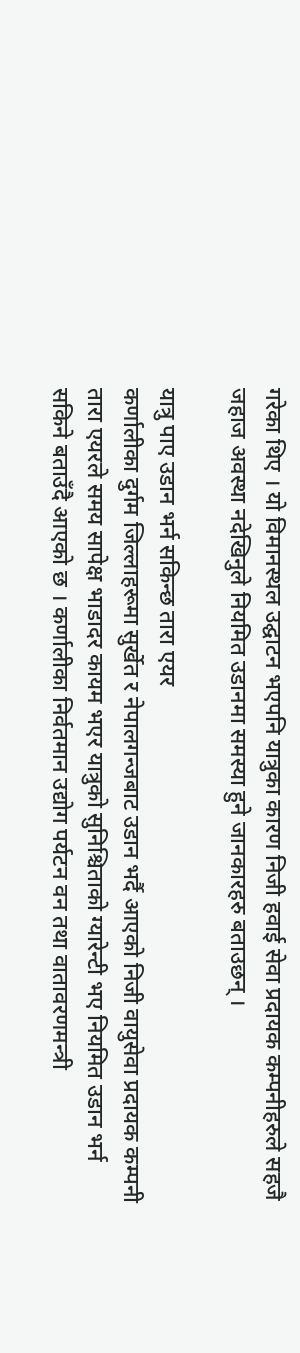गरेका थिए । यो विमानस्थल उद्घाटन भएपनि यात्रुका कारण निजी हवाई सेवा प्रदायक कम्पनीहरुले सहजै जहाज अवस्था नदेखिनुले नियमित उडानमा समस्या हुने जानकारहरु बताउछन् ।

यात्रु पाए उडान भर्न सकिन्छ तारा एयर
कर्णालीका दुर्गम जिल्लाहरूमा सुर्खेत र नेपालगन्जबाट उडान भर्दै आएको निजी वायुसेवा प्रदायक कम्पनी तारा एयरले समय सापेक्ष भाडादर कायम भएर यात्रुको सुनिश्चिताको ग्यारेन्टी भए नियमित उडान भर्न सकिने बताउँदै आएको छ । कर्णालीका निर्वतमान उद्योग पर्यटन वन तथा वातावरणमन्त्री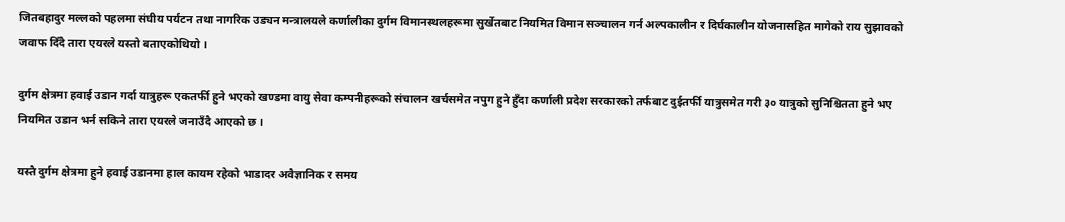जितबहादुर मल्लको पहलमा संघीय पर्यटन तथा नागरिक उड्यन मन्त्रालयले कर्णालीका दुर्गम विमानस्थलहरूमा सुर्खेतबाट नियमित विमान सञ्चालन गर्न अल्पकालीन र दिर्घकालीन योजनासहित मागेको राय सुझावको जवाफ दिँदै तारा एयरले यस्तो बताएकोथियो ।

दुर्गम क्षेत्रमा हवाई उडान गर्दा यात्रुहरू एकतर्फी हुने भएको खण्डमा वायु सेवा कम्पनीहरूको संचालन खर्चसमेत नपुग हुने हुँदा कर्णाली प्रदेश सरकारको तर्फबाट दुईतर्फी यात्रुसमेत गरी ३० यात्रुको सुनिश्चितता हुने भए नियमित उडान भर्न सकिने तारा एयरले जनाउँदै आएको छ ।

यस्तै दुर्गम क्षेत्रमा हुने हवाई उडानमा हाल कायम रहेको भाडादर अवैज्ञानिक र समय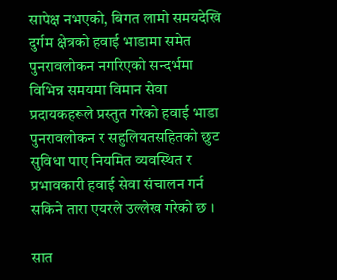सापेक्ष नभएको, बिगत लामो समयदेखि दुर्गम क्षेत्रको हवाई भाडामा समेत पुनरावलोकन नगरिएको सन्दर्भमा विभिन्न समयमा विमान सेवा प्रदायकहरूले प्रस्तुत गरेको हवाई भाडा पुनरावलोकन र सहुलियतसहितको छुट सुविधा पाए नियमित व्यवस्थित र प्रभावकारी हवाई सेवा संचालन गर्न सकिने तारा एयरले उल्लेख गरेको छ ।

सात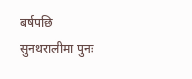बर्षपछि सुनथरालीमा पुनः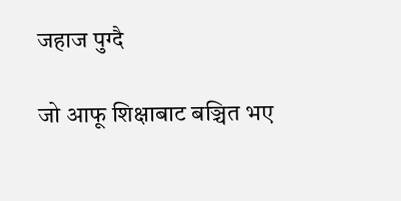जहाज पुग्दै

जो आफू शिक्षाबाट बञ्चित भए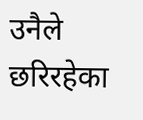उनैले छरिरहेका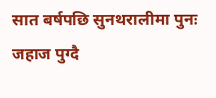सात बर्षपछि सुनथरालीमा पुनः जहाज पुग्दै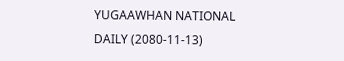YUGAAWHAN NATIONAL DAILY (2080-11-13)